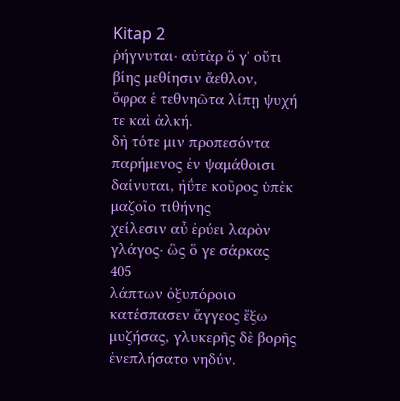Kitap 2
ῥήγνυται· αὐτὰρ ὅ γʼ οὔτι βίης μεθίησιν ἄεθλον,
ὄφρα ἑ τεθνηῶτα λίπῃ ψυχή τε καὶ ἀλκή.
δὴ τότε μιν προπεσόντα παρήμενος ἐν ψαμάθοισι
δαίνυται, ἠΰτε κοῦρος ὑπὲκ μαζοῖο τιθήνης
χείλεσιν αὖ ἐρύει λαρὸν γλάγος· ὣς ὅ γε σάρκας
405
λάπτων ὀξυπόροιο κατέσπασεν ἄγγεος ἔξω
μυζήσας, γλυκερῆς δὲ βορῆς ἐνεπλήσατο νηδύν.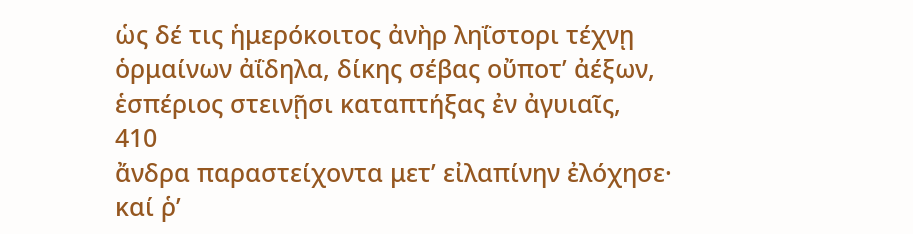ὡς δέ τις ἡμερόκοιτος ἀνὴρ ληΐστορι τέχνῃ
ὁρμαίνων ἀΐδηλα, δίκης σέβας οὔποτʼ ἀέξων,
ἑσπέριος στεινῇσι καταπτήξας ἐν ἀγυιαῖς,
410
ἄνδρα παραστείχοντα μετʼ εἰλαπίνην ἐλόχησε·
καί ῥʼ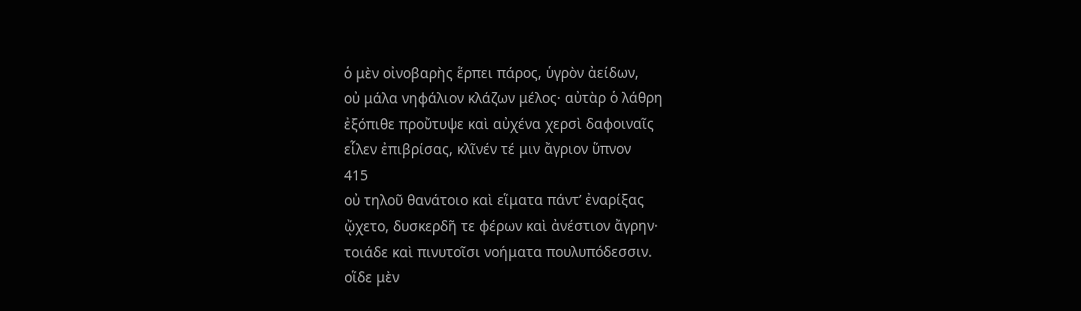ὁ μὲν οἰνοβαρὴς ἕρπει πάρος, ὑγρὸν ἀείδων,
οὐ μάλα νηφάλιον κλάζων μέλος· αὐτὰρ ὁ λάθρη
ἐξόπιθε προὔτυψε καὶ αὐχένα χερσὶ δαφοιναῖς
εἷλεν ἐπιβρίσας, κλῖνέν τέ μιν ἄγριον ὕπνον
415
οὐ τηλοῦ θανάτοιο καὶ εἵματα πάντʼ ἐναρίξας
ᾤχετο, δυσκερδῆ τε φέρων καὶ ἀνέστιον ἄγρην·
τοιάδε καὶ πινυτοῖσι νοήματα πουλυπόδεσσιν.
οἵδε μὲν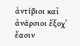ἀντίβιοι καὶ ἀνάρσιοι ἔξοχʼ ἔασιν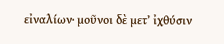εἰναλίων· μοῦνοι δὲ μετʼ ἰχθύσιν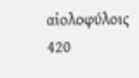αἰολοφύλοις
420